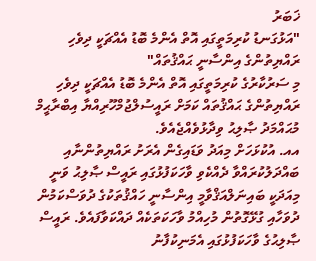ޚަބަރު
"އަޅުގަނޑު ކުރިމަތީގައި އޮތް އެންމެ ބޮޑު އެއްޗަކީ ދިވެހި ރައްޔިތުންގެ އިންސާނީ ޙައްޤުތައް"
މި ސަރުކާރުގެ ކުރިމަތީގައި އޮތް އެންމެ ބޮޑު އެއްޗަކީ ދިވެހި ރައްޔިތުންގެ ޙައްޤުތައް ކަމަށް ރައީސުލްޖުމްހޫރިއްޔާ އިބްރާޙީމް މުޙައްމަދު ޞާލިޙު ވިދާޅުވެއްޖެއެވެ.
އއ. އުކުޅަހަށް މިއަދު ވަޑައިގެން އެރަށު ރައްޔިތުންނާއި ބައްދަލުކުރައްވާ ދެއްކެވި ވާހަކަފުޅުގައި ރައީސް ޞާލިޙު ވަނީ މިއަދަކީ ބައިނަލްއަޤްވާމީ އިންސާނީ ހައްޤުތަކުގެ ދުވަސްކަމުން ދުވަހާއި ގުޅޭގޮތުން މުހިއްމު ވާހަކަތަކެއް ދައްކަވާފައެވެ. ރައީސް ޞާލިޙުގެ ވާހަކަފުޅުގައި އެމަނިކުފާނު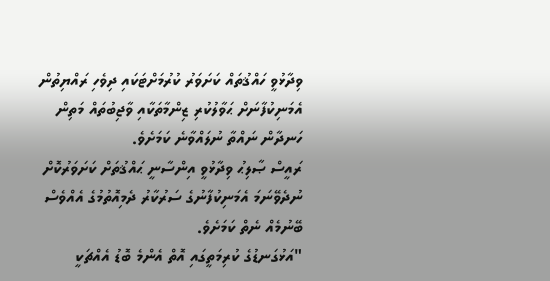ވިދާޅުވީ ހައްޤުތައް ކަށަވަރު ކުރުމަށްޓަކައި ދިވެހި ރައްޔިތުން އެމަނިކުފާނަށް ޙަވާލުކުރި ޒިންމާތަކާއި ވާޖިބުތައް މަތިން ހަނދާން ނައްތާ ނުލައްވާނެ ކަމަށެވެ.
ރައީސް ޞާލިޙު ވިދާޅުވީ އިންސާނީ ޙައްޤުތަށް ކަށަވަރުކޮށް ނުދެވޭނަމަ އެމަނިކުފާނުގެ ސަރުކާރު ދެމިއޮތުމުގެ އެއްވެސް ބޭނުމެއް ނެތް ކަމަށެވެ.
"އަޅުގަނޑުގެ ކުރިމަތީގައި އޮތް އެންމެ ބޮޑު އެއްޗަކީ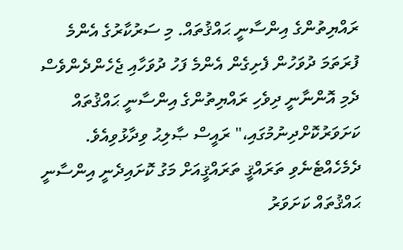ރައްޔިތުންގެ އިންސާނީ ޙައްޤުތައް. މި ސަރުކާރުގެ އެންމެ ފުރަތަމަ ދުވަހުން ފެށިގެން އެންމެ ފަހު ދުވަހާއި ޖެހެންދެންވެސް ދެމި އޮންނާނީ ދިވެހި ރައްޔިތުންގެ އިންސާނީ ޙައްޤުތައް ކަށަވަރުކޮށްދިނުމުގައި،" ރައީސް ޞާލިޙު ވިދާޅުވިއެވެ.
ދެމެހެއްޓެނެވި ތަރައްޤީ ތަރައްޤީއަށް މަގު ކޮށައިދެނީ އިންސާނީ ޙައްޤުތައް ކަށަވަރު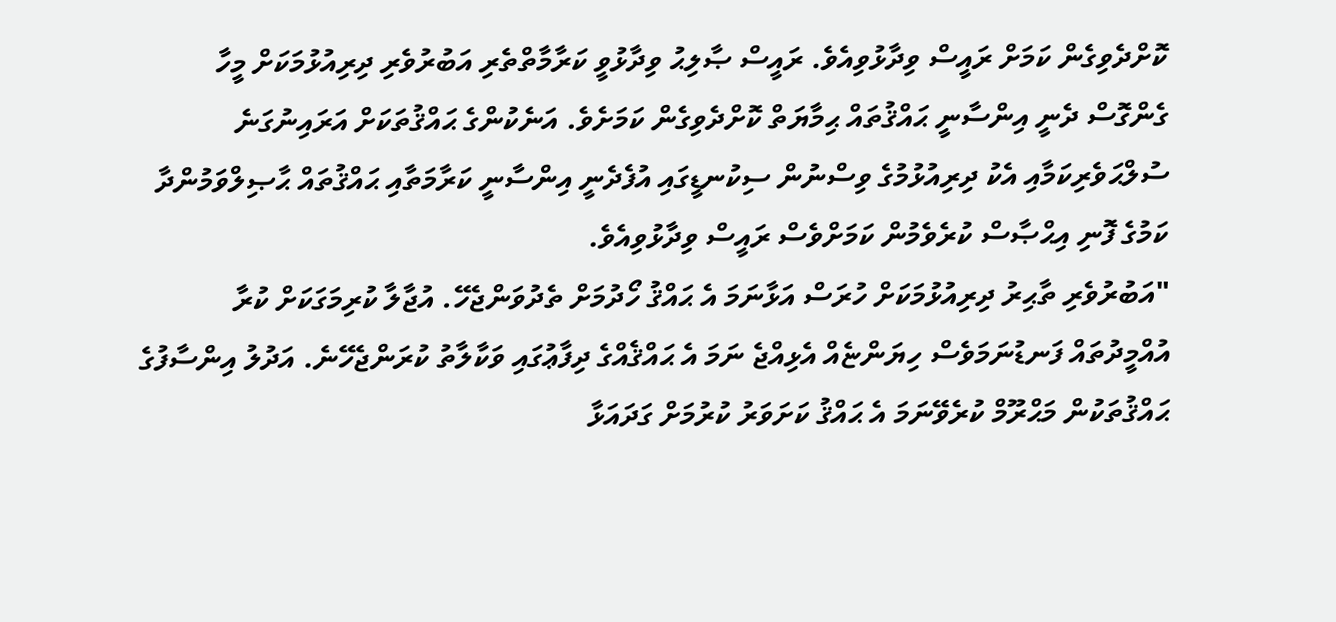ކޮށްދެވިގެން ކަމަށް ރައީސް ވިދާޅުވިއެވެ. ރައީސް ޞާލިޙު ވިދާޅުވީ ކަރާމާތްތެރި އަބުރުވެރި ދިރިއުޅުމަކަށް މީހާ ގެންގޮސް ދެނީ އިންސާނީ ޙައްޤުތައް ޙިމާޔަތް ކޮށްދެވިގެން ކަމަށެވެ. އަނެކުންގެ ޙައްޤުތަކަށް އަރައިނުގަނެ ސުލްޙަވެރިކަމާއި އެކު ދިރިއުޅުމުގެ ވިސްނުން ސިކުނޑީގައި އުފެދެނީ އިންސާނީ ކަރާމަތާއި ޙައްޤުތައް ޙާޞިލްވަމުންދާ ކަމުގެ ފޮނި އިޙްޞާސް ކުރެވެމުން ކަމަށްވެސް ރައީސް ވިދާޅުވިއެވެ.
"އަބުރުވެރި ތާޙިރު ދިރިއުޅުމަކަށް ހުރަސް އަޅާނަމަ އެ ޙައްޤު ހޯދުމަށް ތެދުވަންޖެހޭ. އުޖާލާ ކުރިމަގަކަށް ކުރާ އުއްމީދުތައް ފަނޑުނަމަވެސް ހިޔަންޏެއް އެޅިއްޖެ ނަމަ އެ ޙައްޤެއްގެ ދިފާޢުގައި ވަކާލާތު ކުރަންޖެހޭނެ. އަދުލު އިންސާފުގެ ޙައްޤުތަކުން މަޙްރޫމް ކުރެވޭނަމަ އެ ޙައްޤު ކަށަވަރު ކުރުމަށް ގަދައަޅާ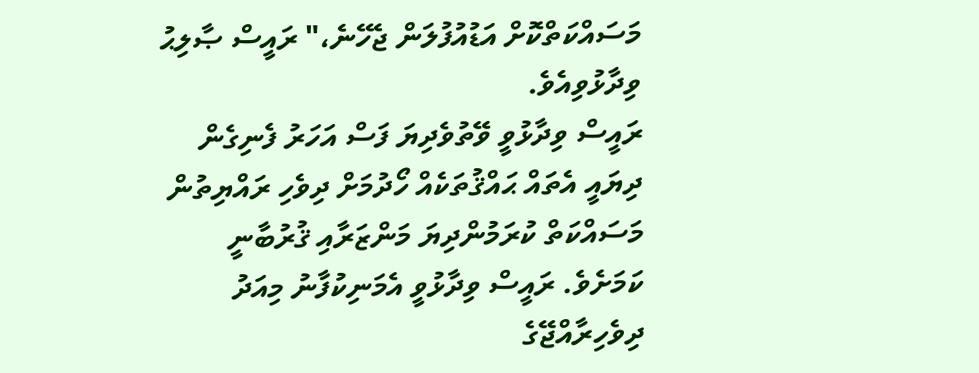މަސައްކަތްކޮށް އަޑުއުފުލަން ޖެހޭނެ،" ރައީސް ޞާލިޙު ވިދާޅުވިއެވެ.
ރައީސް ވިދާޅުވީ ވޭތުވެދިޔަ ފަސް އަހަރު ފެނިގެން ދިޔައީ އެތައް ޙައްޤުތަކެއް ހޯދުމަށް ދިވެހި ރައްޔިތުން މަސައްކަތް ކުރަމުންދިޔަ މަންޒަރާއި ޤުރުބާނީ ކަމަށެވެ. ރައީސް ވިދާޅުވީ އެމަނިކުފާނު މިއަދު ދިވެހިރާއްޖޭގެ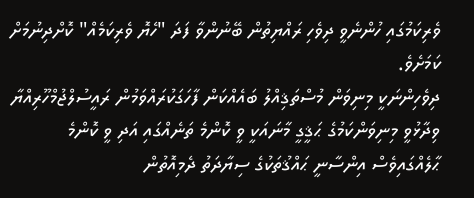ވެރިކަމުގައި ހުންނެވީ ދިވެހި ރައްޔިތުން ބޭނުންވާ ފަދަ "ހެޔޮ ވެރިކަމެއް" ކޮށްދިނުމަށް ކަމަށެވެ.
ދިވެހިންނަކީ މިނިވަން މުސްތަޤިއްލު ބައެއްކަން ފާހަގަކުރައްވަމުން ރައީސުލްޖުމްހޫރިއްޔާ ވިދާޅުވީ މިނިވަންކަމުގެ ޙަޤީގީ މާނައަކީ ވީ ކޮންމެ ތަނެއްގައި އަދި ވީ ކޮންމެ ޙާލެއްގައިވެސް އިންސާނީ ޙައްޤުތަކުގެ ސިޔާދަތު ދެމިއޮތުން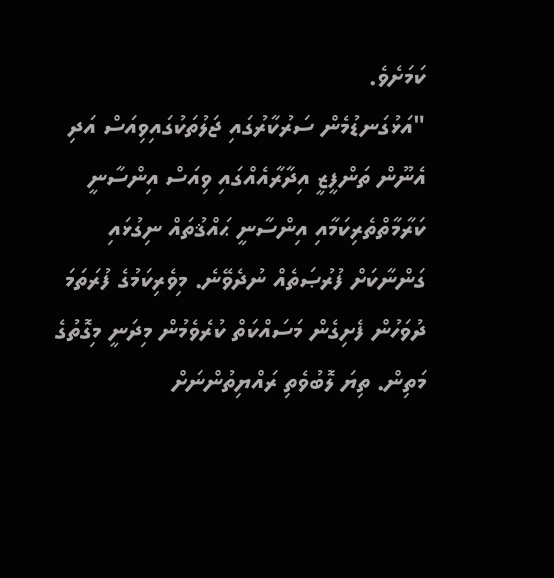ކަމަށެވެ.
"އަޅުގަނޑުމެން ސަރުކާރުގައި ޖަލުތަކުގައިވިއަސް އަދި އެނޫން ތަންފީޒީ އިދާރާއެއްގައި ވިއަސް އިންސާނީ ކަރާމާތްތެރިކަމާއި އިންސާނީ ޙައްޤުތައް ނިގުޅައި ގަންނާކަށް ފުރުޞަތެއް ނުދެވޭނެ. މިވެރިކަމުގެ ފުރަތަމަ ދުވަހުން ފެށިގެން މަސައްކަތް ކުރެވެމުން މިދަނީ މިގޮތުގެ މަތިން. ތިޔަ ލޮބުވެތި ރައްޔިތުންނަށް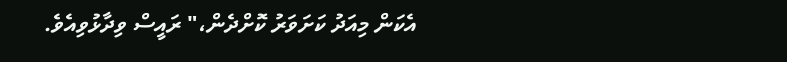އެކަން މިއަދު ކަށަވަރު ކޮށްދެން،" ރައީސް ވިދާޅުވިއެވެ.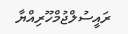ރައީސުލްޖުމްހޫރިއްޔާ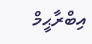އިބްރާޙީމް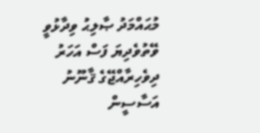މުޙައްމަދު ޞާލިޙު ވިދާޅުވީ ވޭތުވެދިޔަ ފަސް އަހަރު ދިވެހިރާއްޖޭގެ ޤާނޫނު އަސާސީން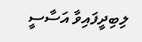ލިބިދީފައިވާ އަސާސީ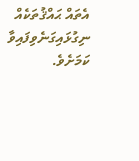އެތައް ޙައްޤުތަކެއް ނިގުޅައިގަނެވިފައިވާ ކަމަށެވެ.